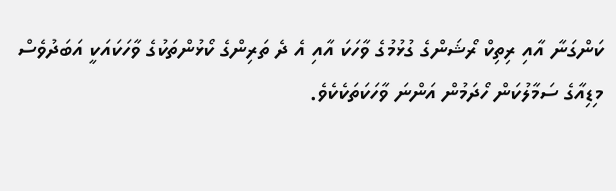ކަންގަނާ އާއި ރިތިކް ރޯޝަންގެ ގުޅުމުގެ ވާހަކަ އާއި އެ ދެ ތަރިންގެ ކޯޅުންތަކުގެ ވާހަކައަކީ އަބަދުވެސް މިޑިއާގެ ސަމާލުކަން ހޯދަމުން އަންނަ ވާހަކަތަކެކެވެ.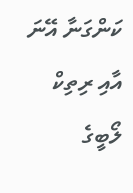ކަންގަނާ އޭނަ އާއި ރިތިކް ލޯބީގެ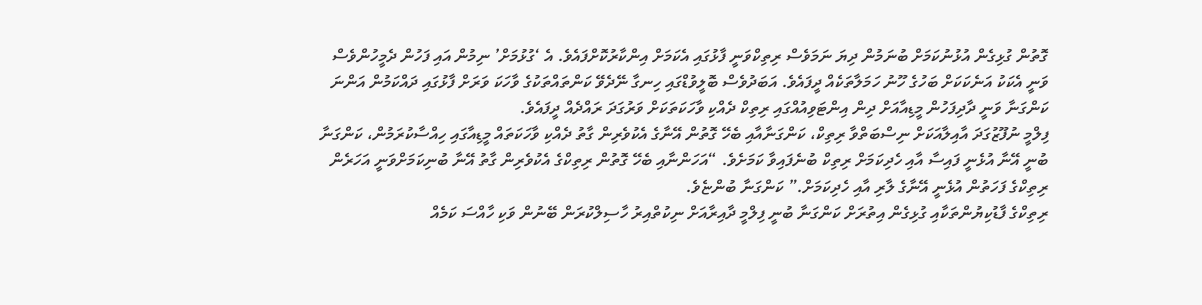ގޮތުން ގުޅިގެން އުޅުނުކަމަށް ބުނަމުން ދިޔަ ނަމަވެސް ރިތިކްވަނީ ފާޅުގައި އެކަމަށް އިންކާރުކޮށްފައެވެ. އެ ‘ގުޅުމަށް’ ނިމުން އައި ފަހުން ދެމީހުންވެސް ވަނީ އެކަކު އަނެކަކަށް ބަހުގެ ހޫނު ހަމަލާތަކެއް ދީފައެވެ. އަބަދުވެސް ބޮލީވުޑްގައި ހިނގާ ނޭދެވޭ ކަންތައްތަކުގެ ވާހަކަ ވަރަށް ފާޅުގައި ދައްކަމުން އަންނަ ކަންގަނާ ވަނީ ދާދިފަހުން މީޑިއާއަށް ދިން އިންޓަވިއުއްގައި ރިތިކް ދެއްކި ވާހަކަތަކަށް ވަރުގަދަ ރައްދެއް ދީފައެވެ.
ފިލްމީ ނުފޫޒުގަދަ އާއިލާއަކަށް ނިސްބަތްވާ ރިތިކް، ކަންގަނާއާއި ބެހޭ ގޮތުން އޭނާގެ އެކުވެރިން ގާތު ދެއްކި ވާހަކަތައް މީޑިއާގައި ހިއްސާކުރަމުން، ކަންގަނާ ބުނީ އޭނާ އުޅެނީ ފައިސާ އާއި ހެދިކަމަށް ރިތިކް ބުނެފައިވާ ކަމަށެވެ. “އަހަންނާއި ބެހޭ ގޮތުން ރިތިކްގެ އެކުވެރިން ގާތު އޭނާ ބުނިކަމަށްވަނީ އަހަރެން ރިތިކްގެ ފަހަތުން އުޅެނީ އޭނާގެ ލާރި އާއި ހެދިކަމަށް.” ކަންގަނާ ބުންޏެވެ.
ރިތިކްގެ ފާޑުކިޔުންތަކާއި ގުޅިގެން އިތުރަށް ކަންގަނާ ބުނީ ފިލްމީ ދާއިރާއަށް ނިކުތްއިރު ހާސިލްކުރަން ބޭނުން ވަކި ހާއްސަ ކަމެއް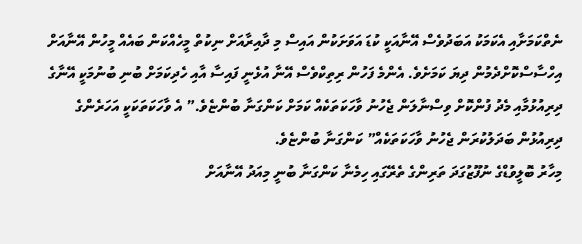ނެތްކަމަށާއި އެކަމަކު އަބަދުވެސް އޭނާއަކީ ކުޑަ އަވަށަކުން އައިސް މި ދާއިރާއަށް ނިކުތް މީހެއްކަން ބައެއް މީހުން އޭނާއަށް އިހްސާސްކޮށްދެމުން ދިޔަ ކަމަށެވެ. އެންމެ ފަހުން ރިތިކްވެސް އޭނާ އުޅެނީ ފައިސާ އާއި ހެދިކަމަށް ބުނި ބުނުމަކީ އޭނާގެ ދިރިއުޅުމާއި މެދު ފުންކޮށް ވިސްނާލަން ޖެހުނު ވާހަކަތަކެއް ކަމަށް ކަންގަނާ ބުންޏެވެ.” އެ ވާހަކަތަކަކީ އަހަރެންގެ ދިރިއުޅުން ބަދަލުކުރަން ޖެހުނު ވާހަކަތަކެއް” ކަންގަނާ ބުންޏެވެ.
މިހާރު ބޮލީވުޑްގެ ނުފޫޒުގަދަ ތަރިންގެ ތެރޭގައި ހިމެނާ ކަންގަނާ ބުނީ މިއަދު އޭނާއަށް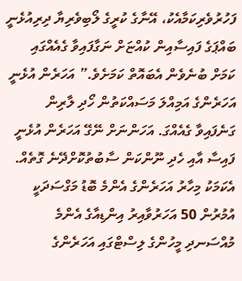ފަހުރުވެރިކަމާއެކު، އޭނާގެ ކުރީގެ ލޯބިވެރިޔާ ދިރިއުޅެނީ ބައްޕަގެ ފައިސާއިން ކުއްޏަށް ނަގާފައިވާ ގެއެއްގައި ކަމަށް ބުނެވެން އެބައޮތް ކަމަށެވެ.” އަހަރެން އުޅެނީ އަހަރެންގެ އަމިއްލަ މަސައްކަތުން ހޯދި ލާރިން ގަނެފައިވާ ގެއެއްގަ. އަހަންނަށް ނޭގޭ އަހަރެން އުޅެނީ ފައިސާ އާއި ހެދި ނޫންކަން ސާބުތުކޮށްދޭނެ ގޮތެއް. އެކަމަކު މިހާރު އަހަރެންގެ އެންމެ ބޮޑު މަގްސަދަކީ އުމުރުން 50 އަހަރުވާއިރު އިންޑިއާގެ އެންމެ މުއްސަނދި މީހުންގެ ލިސްޓްގައި އަހަރެންގެ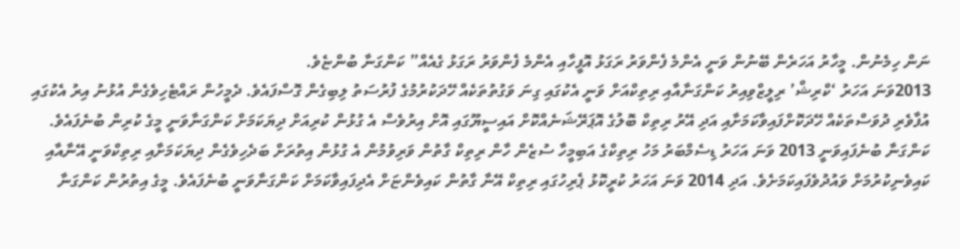ނަން ހިމެނުން. މީހާރު އަހަރެން ބޭނުން ވަނީ އެންމެ ފެންވަރު ރަގަޅު އޮފީހާއި އެންމެ ފެންވަރު ރަގަޅު ގެއެއް” ކަންގަނާ ބުންޏެވެ.
2013ވަނަ އަހަރު ‘ކްރިޝް’ ރިލީޒްވިއިރު ކަންގަނާއާއި ރިތިކްއަށް ވަނީ އެކުގައި ގިނަ ވަގުތުތަކެއް ހޭދަކުރުމުގެ ފުރުސަތު ލިބިގެން ގޮސްފައެވެ. ދެމީހުން ރައްޓެހިވެގެން އުޅުނު އިރު އެކުގައި އުފާވެރި ދުވަސްތަކެއް ހޭދަކޮށްފައިވާކަމަށާއި އަދި އޭރު ރިތިކް ބޮލުގެ އޮޕަރޭޝަނެއްކޮށް އައިސީޔޫގައި އޮށް އިރުވެސް އެ ގުޅުން ކުރިއަށް ދިޔަކަމަށް ކަންގަނާވަނީ މީގެ ކުރިން ބުނެފައެވެ.
ކަންގަނާ ބުނެފައިވަނީ 2013 ވަނަ އަހަރު ޑިސެމްބަރު މަހު ރިތިކްގެ އަބިމީހާ ސުޒެން ހާން ރިތިކް ގާތުން ވަރިވުމުން އެ ގުޅުން އިތުރަށް ބަދެހިވެގެން ދިޔަކަމަށާއި ރިތިކްވަނީ އޭނާއާއި ކައިވެނިކުރުމަށް ވައުދުވެފައިކަމަށެވެ. އަދި 2014 ވަނަ އަހަރު ކުރީކޮޅު ޕެރިހުގައި ރިތިކް އޭނާ ގާތުން ކައިވެންޏަށް އެދިފައިވާކަމަށް ކަންގަނާވަނީ ބުނެފައެވެ. މީގެ އިތުރުން ކަންގަނާ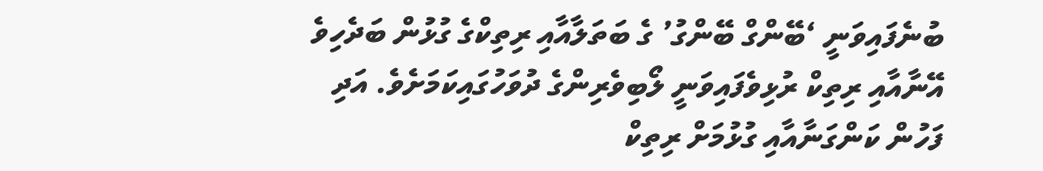ބުނެފައިވަނީ ‘ބޭންގް ބޭންގު’ ގެ ބަތަލާއާއި ރިތިކްގެ ގުޅުން ބަދެހިވެ އޭނާއާއި ރިތިކް ރުޅިވެފައިވަނީ ލޯބިވެރިންގެ ދުވަހުގައިކަމަށެވެ. އަދި ފަހުން ކަންގަނާއާއި ގުޅުމަށް ރިތިކް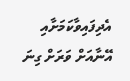އެދިފައިވާކަމަށާއި އޭނާއަށް ވަރަށް ގިނަ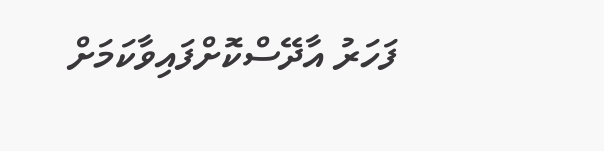ފަހަރު އާދޭސްކޮށްފައިވާކަމަށް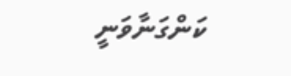ކަންގަނާވަނީ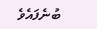ބުނެފައެވެ